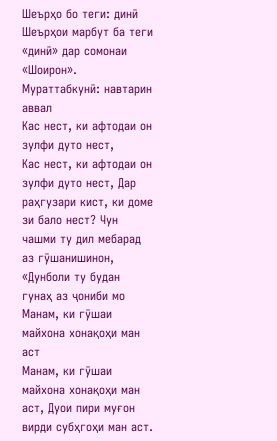Шеърҳо бо теги: динӣ
Шеърҳои марбут ба теги «динӣ» дар сомонаи «Шоирон».
Мураттабкунӣ: навтарин аввал
Кас нест, ки афтодаи он зулфи дуто нест,
Кас нест, ки афтодаи он зулфи дуто нест, Дар раҳгузари кист, ки доме зи бало нест? Чун чашми ту дил мебарад аз гӯшанишинон, «Дунболи ту будан гунаҳ аз ҷониби мо
Манам, ки гӯшаи майхона хонақоҳи ман аст
Манам, ки гӯшаи майхона хонақоҳи ман аст, Дуои пири муғон вирди субҳгоҳи ман аст.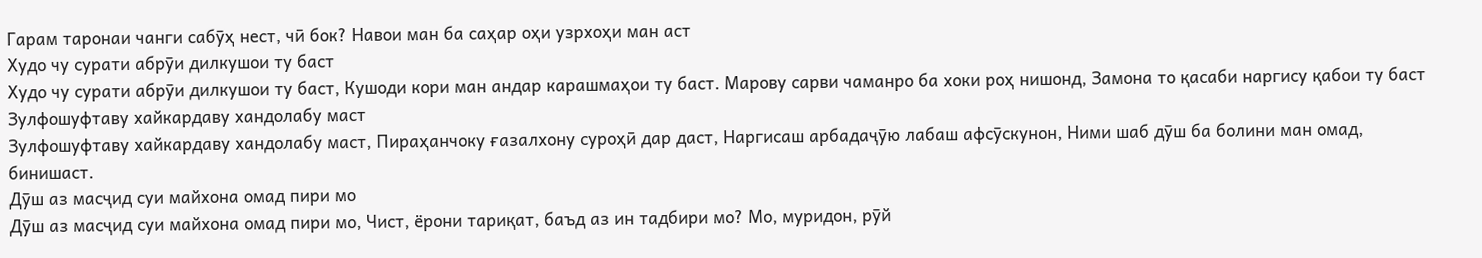Гарам таронаи чанги сабӯҳ нест, чӣ бок? Навои ман ба саҳар оҳи узрхоҳи ман аст
Худо чу сурати абрӯи дилкушои ту баст
Худо чу сурати абрӯи дилкушои ту баст, Кушоди кори ман андар карашмаҳои ту баст. Марову сарви чаманро ба хоки роҳ нишонд, Замона то қасаби наргису қабои ту баст
Зулфошуфтаву хайкардаву хандолабу маст
Зулфошуфтаву хайкардаву хандолабу маст, Пираҳанчоку ғазалхону суроҳӣ дар даст, Наргисаш арбадаҷӯю лабаш афсӯскунон, Ними шаб дӯш ба болини ман омад, бинишаст.
Дӯш аз масҷид суи майхона омад пири мо
Дӯш аз масҷид суи майхона омад пири мо, Чист, ёрони тариқат, баъд аз ин тадбири мо? Мо, муридон, рӯй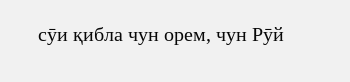сӯи қибла чун орем, чун Рӯй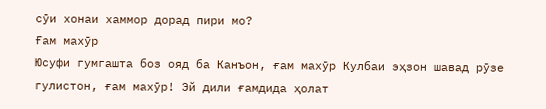сӯи хонаи хаммор дорад пири мо?
Ғам махӯр
Юсуфи гумгашта боз ояд ба Канъон, ғам махӯр Кулбаи эҳзон шавад рӯзе гулистон, ғам махӯр! Эй дили ғамдида ҳолат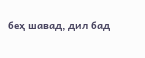беҳ шавад, дил бад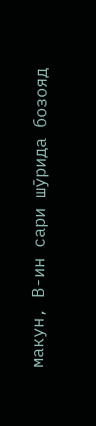макун, В-ин сари шӯрида бозояд